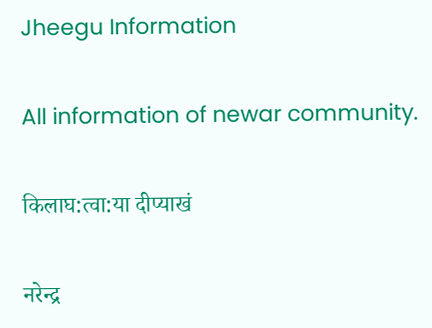Jheegu Information

All information of newar community.

किलाघ:त्वा:या दीप्याखं

नरेन्द्र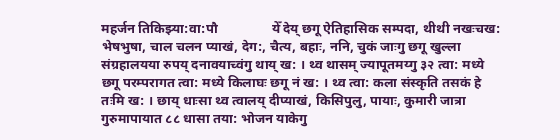महर्जन तिकिझ्या:वा:पौ                येँ देय् छगू ऐतिहासिक सम्पदा, थीथी नखःचख: भेषभुषा, चाल चलन प्याखं, देग:, चैत्य, बहाः, ननि, चुकं जाःगु छगू खुल्ला संग्रहालयया रुपय् दनावयाच्वंगु थाय् ख: । थ्व थासम् ज्यापूतमय्गु ३२ त्वा: मध्ये छगू परम्परागत त्वा: मध्ये किलाघः छगू नं ख: । थ्व त्वा: कला संस्कृति तसकं हे तःमि ख: । छाय् धाःसा थ्व त्वालय् दीप्याखं, किसिपुलु, पायाः, कुमारी जात्रा गुरुमापायात ८८ धासा तया: भोजन याकेगु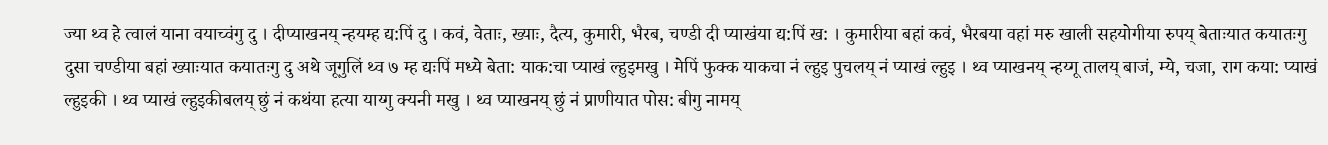ज्या थ्व हे त्वालं याना वयाच्वंगु दु । दीप्याखनय् न्हयम्ह द्य:पिं दु । कवं, वेताः, ख्याः, दैत्य, कुमारी, भैरब, चण्डी दी प्याखंया द्य:पिं ख: । कुमारीया बहां कवं, भैरबया वहां मरु खाली सहयोगीया रुपय् बेताःयात कयातःगु दुसा चण्डीया बहां ख्याःयात कयातःगु दु अथे जूगुलिं थ्व ७ म्ह द्यःपिं मध्ये बेता: याक:चा प्याखं ल्हुइमखु । मेपिं फुक्क याकचा नं ल्हुइ पुचलय् नं प्याखं ल्हुइ । थ्व प्याखनय् न्हय्गू तालय् बाजं, म्ये, चजा, राग कया: प्याखं ल्हुइकी । थ्व प्याखं ल्हुइकीबलय् छुं नं कथंया हत्या याय्गु क्यनी मखु । थ्व प्याखनय् छुं नं प्राणीयात पोस: बीगु नामय्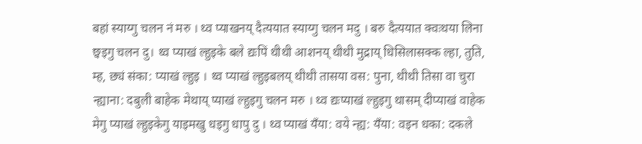बहां स्याय्गु चलन नं मरु । थ्व प्याखनय् दैत्ययात स्याय्गु चलन मदु । बरु दैत्ययात क्वःथया लिना छ्वइगु चलन दु। थ्व प्याखं ल्हुइके बले द्यःपिं थीथी आशनय् थीथी मुद्राय् धिसिलासक्क ल्हा, तुति, म्ह, छ्यं संका: प्याखं ल्हुइ । थ्व प्याखं ल्हुइबलय् थीथी तासया वस: पुना, थीथी तिसा वा चुरा न्ह्याना: दबुली बाहेक मेथाय् प्याखं ल्हुइगु चलन मरु । थ्व द्यःप्याखं ल्हुइगु थासम् दीप्याखं वाहेक मेगु प्याखं ल्हुइकेगु याइमखु धइगु धापु दु । थ्व प्याखं यँया: वये न्ह्य: यँया: वइन धका: दकले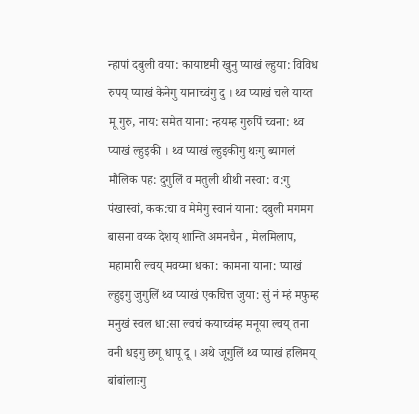न्हापां दबुली वया: कायाष्टमी खुनु प्याखं ल्हुया: विविध रुपय् प्याखं केनेगु यानाच्वंगु दु । थ्व प्याखं चले याय्त मू गुरु, नाय: समेत याना: न्हयम्ह गुरुपिं च्वना: थ्व प्याखं ल्हुइकी । थ्व प्याखं ल्हुइकीगु थःगु ब्यागलं मौलिक पह: दुगुलिं व मतुली थीथी नस्वा: व:गु पंखास्वां, कक:चा व मेमेगु स्वानं याना: दबुली मगमग बासना वय्क देशय् शान्ति अमनचैन , मेलमिलाप, महामारी ल्वय् मवय्मा धका: कामना याना: प्याखं ल्हुइगु जुगुलिं थ्व प्याखं एकचित्त जुया: सुं नं म्हं मफुम्ह मनुखं स्वल धा:सा ल्वचं कयाच्वंम्ह मनूया ल्वय् तना वनी धइगु छगू धापू दू । अथे जूगुलिं थ्व प्याखं हलिमय् बांबांलाःगु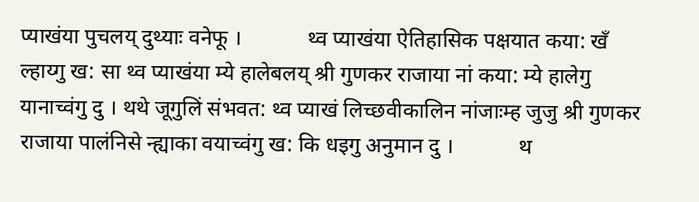प्याखंया पुचलय् दुथ्याः वनेफू ।            थ्व प्याखंया ऐतिहासिक पक्षयात कया: खँ ल्हाय्गु ख: सा थ्व प्याखंया म्ये हालेबलय् श्री गुणकर राजाया नां कया: म्ये हालेगु यानाच्वंगु दु । थथे जूगुलिं संभवत: थ्व प्याखं लिच्छवीकालिन नांजाःम्ह जुजु श्री गुणकर राजाया पालंनिसे न्ह्याका वयाच्वंगु ख: कि धइगु अनुमान दु ।            थ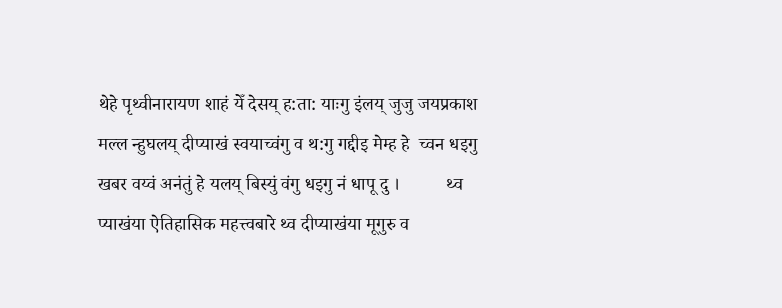थेहे पृथ्वीनारायण शाहं येँ देसय् ह:ता: याःगु इंलय् जुजु जयप्रकाश मल्ल न्हुघलय् दीप्याखं स्वयाच्वंगु व थ:गु गद्दीइ मेम्ह हे  च्वन धइगु खबर वय्वं अनंतुं हे यलय् बिस्युं वंगु धइगु नं धापू दु ।          थ्व प्याखंया ऐतिहासिक महत्त्वबारे थ्व दीप्याखंया मूगुरु व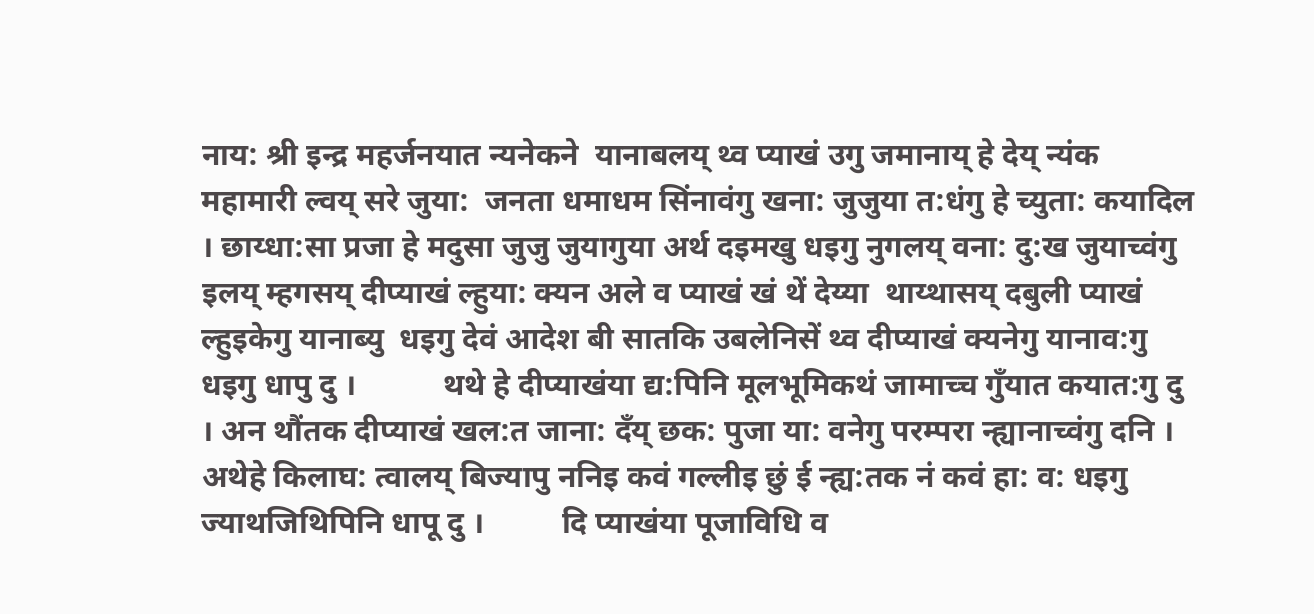नाय: श्री इन्द्र महर्जनयात न्यनेकने  यानाबलय् थ्व प्याखं उगु जमानाय् हे देय् न्यंक महामारी ल्वय् सरे जुया:  जनता धमाधम सिंनावंगु खना: जुजुया त:धंगु हे च्युता: कयादिल । छाय्धा:सा प्रजा हे मदुसा जुजु जुयागुया अर्थ दइमखु धइगु नुगलय् वना: दु:ख जुयाच्वंगु इलय् म्हगसय् दीप्याखं ल्हुया: क्यन अले व प्याखं खं थें देय्या  थाय्थासय् दबुली प्याखं ल्हुइकेगु यानाब्यु  धइगु देवं आदेश बी सातकि उबलेनिसें थ्व दीप्याखं क्यनेगु यानाव:गु धइगु धापु दु ।           थथे हे दीप्याखंया द्य:पिनि मूलभूमिकथं जामाच्च गुँयात कयात:गु दु  । अन थौंतक दीप्याखं खल:त जाना: दँय् छक: पुजा या: वनेगु परम्परा न्ह्यानाच्वंगु दनि । अथेहे किलाघ: त्वालय् बिज्यापु ननिइ कवं गल्लीइ छुं ई न्ह्य:तक नं कवं हा: व: धइगु ज्याथजिथिपिनि धापू दु ।          दि प्याखंया पूजाविधि व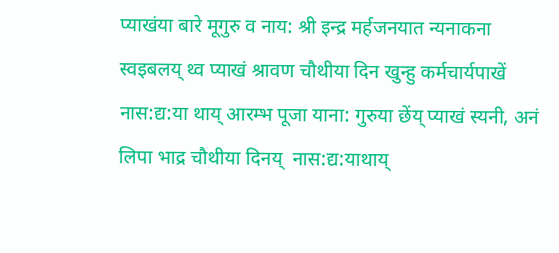प्याखंया बारे मूगुरु व नाय: श्री इन्द्र मर्हजनयात न्यनाकना स्वइबलय् थ्व प्याखं श्रावण चौथीया दिन खुन्हु कर्मचार्यपाखें नास:द्य:या थाय् आरम्भ पूजा याना: गुरुया छेंय् प्याखं स्यनी, अनं लिपा भाद्र चौथीया दिनय्  नास:द्य:याथाय्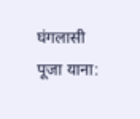घंगलासी पूजा याना: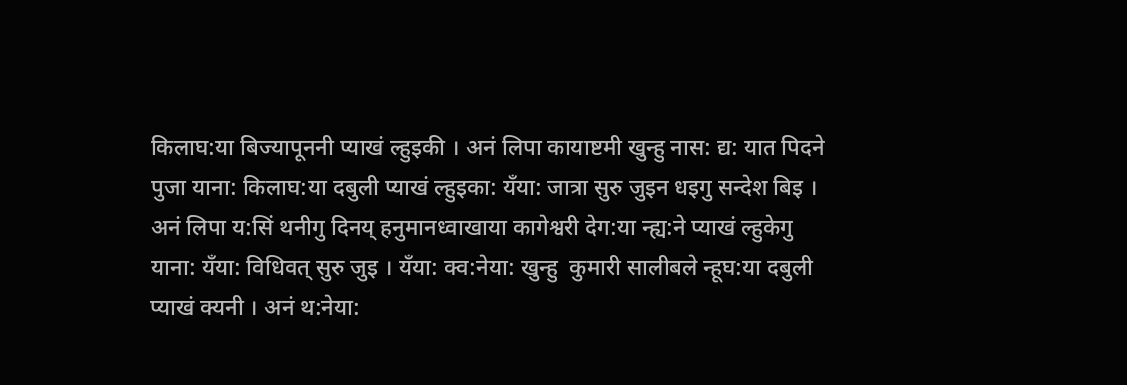किलाघ:या बिज्यापूननी प्याखं ल्हुइकी । अनं लिपा कायाष्टमी खुन्हु नास: द्य: यात पिदने पुजा याना: किलाघ:या दबुली प्याखं ल्हुइका: यँया: जात्रा सुरु जुइन धइगु सन्देश बिइ । अनं लिपा य:सिं थनीगु दिनय् हनुमानध्वाखाया कागेश्वरी देग:या न्ह्य:ने प्याखं ल्हुकेगु याना: यँया: विधिवत् सुरु जुइ । यँया: क्व:नेया: खुन्हु  कुमारी सालीबले न्हूघ:या दबुली प्याखं क्यनी । अनं थ:नेया: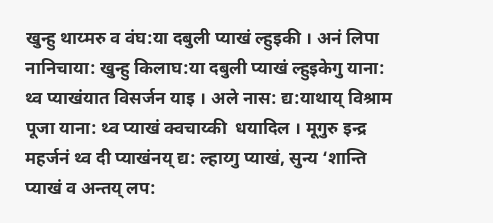खुन्हु थाय्मरु व वंघ:या दबुली प्याखं ल्हुइकी । अनं लिपा नानिचाया: खुन्हु किलाघ:या दबुली प्याखं ल्हुइकेगु याना: थ्व प्याखंयात विसर्जन याइ । अले नास: द्य:याथाय् विश्राम पूजा याना: थ्व प्याखं क्वचाय्की  धयादिल । मूगुरु इन्द्र महर्जनं थ्व दी प्याखंनय् द्य: ल्हाय्गु प्याखं, सुन्य ‘शान्ति प्याखं व अन्तय् लप: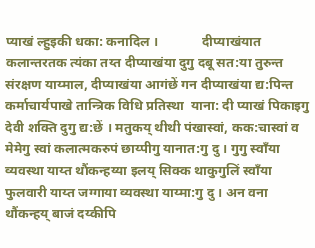प्याखं ल्हुइकी धका: कनादिल ।             दीप्याखंयात कलान्तरतक त्यंका तय्त दीप्याखंया दुगु दबू सत:या तुरुन्त संरक्षण याय्माल, दीप्याखंया आगंछें गन दीप्याखंया द्य:पिन्त कर्माचार्यपाखे तान्त्रिक विधि प्रतिस्था  याना: दी प्याखं पिकाइगु देवी शक्ति दुगु द्य:छें । मतुकय् थीथी पंखास्वां, कक:चास्वां व मेमेगु स्वां कलात्मकरुपं छाय्पीगु यानात:गु दु । गुगु स्वाँया व्यवस्था याय्त थौंकन्हय्या इलय् सिक्क थाकुगुलिं स्वाँया फुलवारी याय्त जग्गाया व्यवस्था याय्मा:गु दु । अन वना थौंकन्हय् बाजं दय्कीपि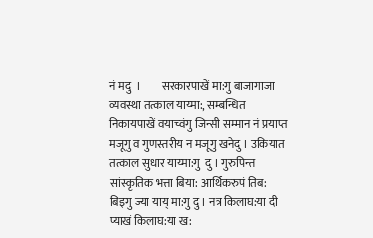नं मदु  ।         सरकारपाखें मा:गु बाजागाजा व्यवस्था तत्काल याय्मा:, सम्बन्धित निकायपाखें वयाच्वंगु जिन्सी सम्मान नं प्रयाप्त मजूगु व गुणस्तरीय न मजूगु खनेदु । उकियात तत्काल सुधार याय्मा:गु  दु । गुरुपिन्त सांस्कृतिक भत्ता बिया: आर्थिकरुपं तिब: बिइगु ज्या याय् मा:गु दु । नत्र किलाघ:या दी प्याखं किलाघ:या ख: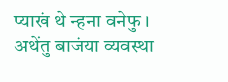प्याखं थे न्हना वनेफु । अथेंतु बाजंया व्यवस्था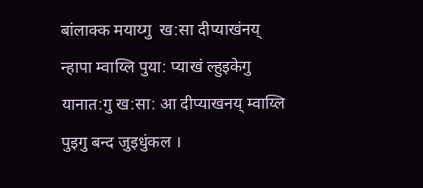बांलाक्क मयाय्गु  ख:सा दीप्याखंनय् न्हापा म्वाय्लि पुया: प्याखं ल्हुइकेगु यानात:गु ख:सा: आ दीप्याखनय् म्वाय्लि पुइगु बन्द जुइधुंकल ।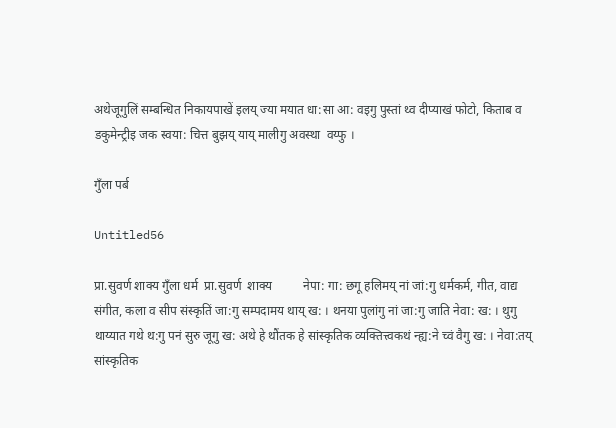अथेजूगुलिं सम्बन्धित निकायपाखें इलय् ज्या मयात धा:सा आ: वइगु पुस्तां थ्व दीप्याखं फोटो, किताब व डकुमेन्ट्रीइ जक स्वया: चित्त बुझय् याय् मालीगु अवस्था  वय्फु ।

गुँला पर्ब

Untitled56

प्रा.सुवर्ण शाक्य गुँला धर्म  प्रा.सुवर्ण  शाक्य          नेपा: गा: छगू हलिमय् नां जां:गु धर्मकर्म, गीत, वाद्य संगीत, कला व सीप संस्कृतिं जा:गु सम्पदामय थाय् ख: । थनया पुलांगु नां जा:गु जाति नेवा: ख: । थुगु थाय्यात गथे थ:गु पनं सुरु जूगु ख: अथे हे थौंतक हे सांस्कृतिक व्यक्तित्त्वकथं न्ह्य:ने च्वं वैगु ख: । नेवा:तय् सांस्कृतिक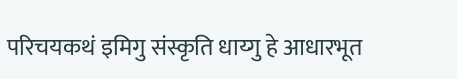परिचयकथं इमिगु संस्कृति धाय्गु हे आधारभूत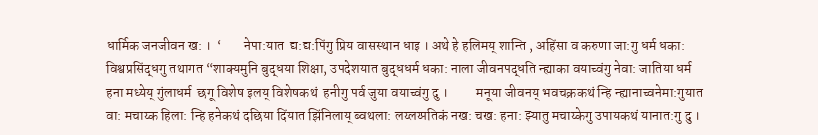धार्मिक जनजीवन ख: ।  ‘        नेपा:यात  द्य:द्य:पिंगु प्रिय वासस्थान धाइ । अथे हे हलिमय् शान्ति , अहिंसा व करुणा जा:गु धर्म धका: विश्वप्रसिंद्धगु तथागत “शाक्यमुनि बुद्धया शिक्षा, उपदेशयात बुद्धधर्म धका: नाला जीवनपद्धति न्ह्याका वयाच्वंगु नेवा: जातिया धर्म हना मध्येय् गुंलाधर्म  छगू विशेष इलय् विशेषकथं  हनीगु पर्व जुया वयाच्वंगु दु ।          मनूया जीवनय् भवचक्रकथं न्हि न्ह्यानाच्वनेमा:गुयात वा: मचाय्क हिला: न्हि हनेकथं दछिया दिंयात झिंनिलाय् ब्वथला: लय्लय्पतिकं नख: चख: हना: झ्यातु मचाय्केगु उपायकथं यानात:गु दु ।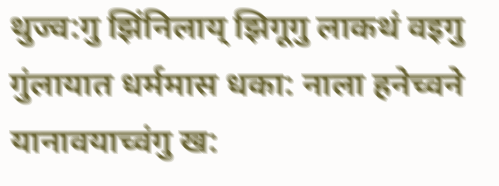थुज्व:गु झिंनिलाय् झिगूगु लाकथं वइगु गुंलायात धर्ममास धका: नाला हनेच्वने यानावयाच्वंगु ख: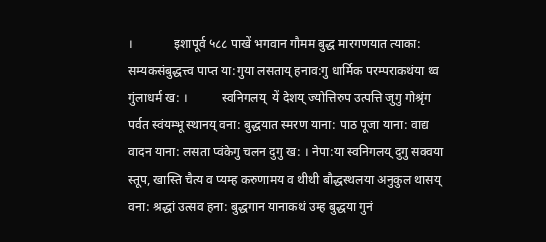।             इशापूर्व ५८८ पाखें भगवान गौमम बुद्ध मारगणयात त्याका: सम्यकसंबुद्धत्त्व पाप्त या:गुया लसताय् हनाव:गु धार्मिक परम्पराकथंया थ्व गुंलाधर्म ख: ।           स्वनिगलय्  यें देशय् ज्योत्तिरुप उत्पत्ति जुगु गोश्रृंग पर्वत स्वंयम्भू स्थानय् वना: बुद्धयात स्मरण याना: पाठ पूजा याना: वाद्य वादन याना: लसता प्वंकेगु चलन दुगु ख: । नेपा:या स्वनिगलय् दुगु सक्वया स्तूप, खास्ति चैत्य व प्यम्ह करुणामय व थीथी बौद्धस्थलया अनुकुल थासय् वना: श्रद्धां उत्सव हना: बुद्धगान यानाकथं उम्ह बुद्धया गुनं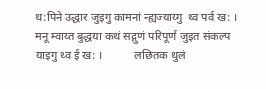थ:पिने उद्धार जुइगु कामनां न्ह्यज्याय्गु  थ्व पर्व ख: । मनू म्वाय्त बुद्धया कथं सद्गुणं परिपूर्ण जुइत संकल्प याइगु थ्व ई ख: ।           लछितक थुलं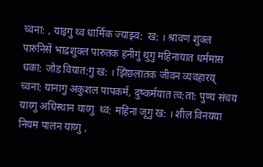च्वना: , याइगु थ्व धार्मिक ज्याझ्व:  ख: । श्रावण शुक्ल पारुनिसें भाद्रशुक्ल पारुतक हनीगुं थुगु महिनायात धर्ममास धका: जोड वियात:गु ख: । झिंछलातक जीवन व्यवहारय् च्वना: यानागु अकुशल पापकर्म, दुष्कर्मयात त्व:ता: पुण्य संचय याय्गु अधिस्थान याय्गु  थ्व: महिना जूगु ख: । शील विनयया नियम पालन याय्गु ,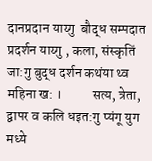दानप्रदान याय्गु  बौद्ध सम्पदात प्रदर्शन याय्गु , कला, संस्कृतिं जा:गु बुद्ध दर्शन कथंया थ्व महिना ख: ।           सत्य, त्रेता, द्वापर व कलि धइत:गु प्यंगू युग मध्ये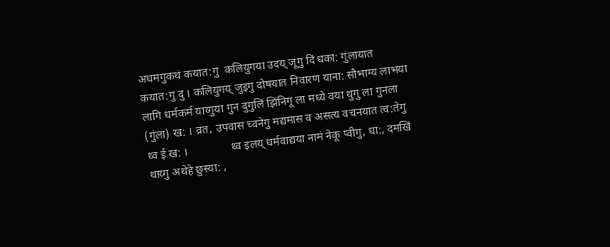अधमगुकथं कयात:गु  कलियुगया उदय् जूगु दिं धका: गुंलायात कयात:गु दु । कलियुगय् जुइगु दोषयात निवारण याना: सौभाग्य लाभया लागि धर्मकर्म याय्गुया गुन दुगुलिं झिंनिगू ला मध्ये वया थुगु ला गुनला (गुंला) ख: । व्रत, उपवास च्वनेगु मद्यमास व असत्य वचनयात त्व:तेगु थ्व ई ख: ।               थ्व इलय् धर्मवाद्यया नामं नेकू प्वीगु, धा:, दमखिं थाय्गु अथेहे छुस्या: ,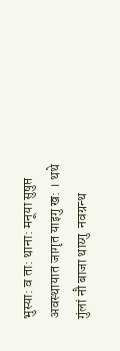भुस्या: व ता: थाना: मनूया सुषुप्त अवस्थायात जागृत याइगु ख: । थथे गुंलां नौ बाजा थाय्गु  नवग्रन्थ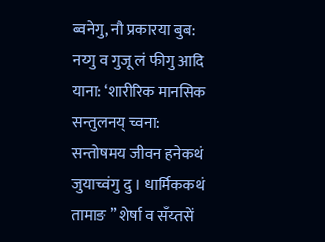ब्वनेगु, नौ प्रकारया बुब: नय्गु व गुजू लं फीगु आदि याना: ‘शारीरिक मानसिक सन्तुलनय् च्वना: सन्तोषमय जीवन हनेकथं  जुयाच्वंगु दु । धार्मिककथं तामाङ ” शेर्षा व सँय्तसें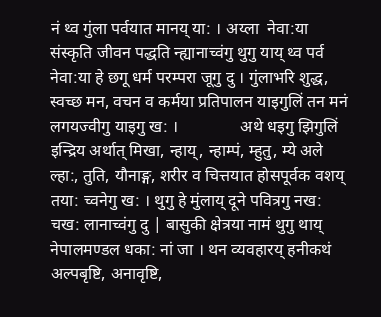नं थ्व गुंला पर्वयात मानय् या: । अय्ला  नेवा:या संस्कृति जीवन पद्धति न्ह्यानाच्वंगु थुगु याय् थ्व पर्व नेवा:या हे छगू धर्म परम्परा जूगु दु । गुंलाभरि शुद्ध, स्वच्छ मन, वचन व कर्मया प्रतिपालन याइगुलिं तन मनं लगयज्वीगु याइगु ख: ।               अथे धइगु झिगुलिं इन्द्रिय अर्थात् मिखा, न्हाय्, न्हाम्पं, म्हुतु, म्ये अले ल्हा:, तुति, यौनाङ्ग, शरीर व चित्तयात होसपूर्वक वशय् तया: च्वनेगु ख: । थुगु हे मुंलाय् दूने पवित्रगु नख: चख: लानाच्वंगु दु | बासुकी क्षेत्रया नामं थुगु थाय् नेपालमण्डल धका: नां जा । थन व्यवहारय् हनीकथं अल्पबृष्टि, अनावृष्टि,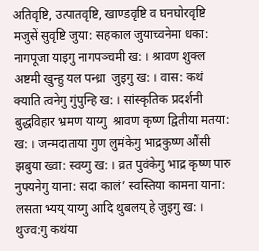अतिवृष्टि, उत्पातवृष्टि, खाण्डवृष्टि व घनघोरवृष्टि मजुसें सुवृष्टि जुया: सहकाल जुयाच्वनेमा धका: नागपूजा याइगु नागपञ्चमी ख: । श्रावण शुक्ल अष्टमी खुन्हु यल पन्ध्रा  जुइगु ख: । वास: कथं क्याति त्वनेगु गुंपुन्हि ख: । सांस्कृतिक प्रदर्शनी बुद्धविहार भ्रमण याय्गु  श्रावण कृष्ण द्वितीया मतया: ख: । जन्मदाताया गुण लुमंकेगु भाद्रकुष्ण औंसी झबुया ख्वा: स्वय्गु ख: । व्रत पुवंकेगु भाद्र कृष्ण पारु नुफ्यनेगु याना: सदा कालं’ स्वस्तिया कामना याना: लसता भ्यय् याय्गु आदि थुबलय् हे जुइगु ख: ।            थुज्व:गु कथंया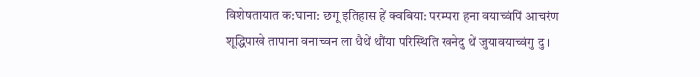विशेषतायात क:घाना: छगू इतिहास हें क्वबिया: परम्परा हना वयाच्वंपिं आचरंण शूद्धिपाखे तापाना वनाच्वन ला धैथें थौंया परिस्थिति खनेदु थें जुयावयाच्वंगु दु ।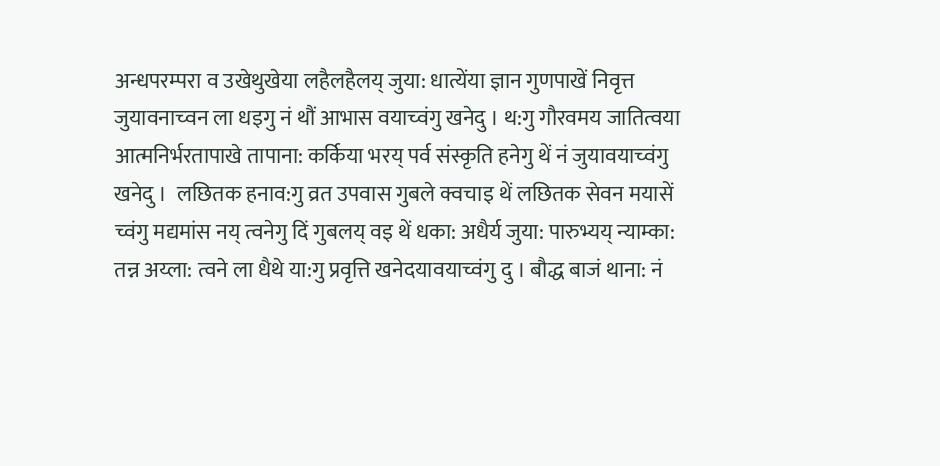अन्धपरम्परा व उखेथुखेया लहैलहैलय् जुया: धात्येंया ज्ञान गुणपाखें निवृत्त जुयावनाच्वन ला धइगु नं थौं आभास वयाच्वंगु खनेदु । थ:गु गौरवमय जातित्वया  आत्मनिर्भरतापाखे तापाना: कर्किया भरय् पर्व संस्कृति हनेगु थें नं जुयावयाच्वंगु  खनेदु ।  लछितक हनाव:गु व्रत उपवास गुबले क्वचाइ थें लछितक सेवन मयासें च्वंगु मद्यमांस नय् त्वनेगु दिं गुबलय् वइ थें धका: अधैर्य जुया: पारुभ्यय् न्याम्का: तन्न अय्ला: त्वने ला धैथे या:गु प्रवृत्ति खनेदयावयाच्वंगु दु । बौद्ध बाजं थाना: नं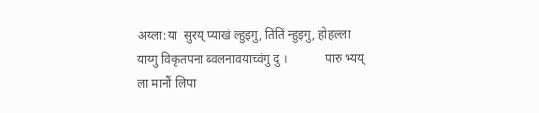अय्ला:या  सुरय् प्याखं ल्हुइगु, तिंतिं न्हुइगु, होहल्ला याय्गु विकृतपना ब्वलनावयाच्वंगु दु ।            पारु भ्यय् ला मानौं लिपा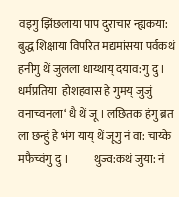वइगु झिंछलाया पाप दुराचार न्ह्यकया: बुद्ध शिक्षाया विपरित मद्यमांसया पर्वकथं हनीगु थें जुलला धाय्थाय् दयाव:गु दु । धर्मप्रतिया  होशहवास हे गुमय् जुजुं वनाच्वनला‘ धै थें जू । लछितक हंगु ब्रत ला छन्हुं हे भंग याय् थें जूगु नं वा: चाय्के मफैच्वंगु दु ।           थुज्व:कथं जुया: नं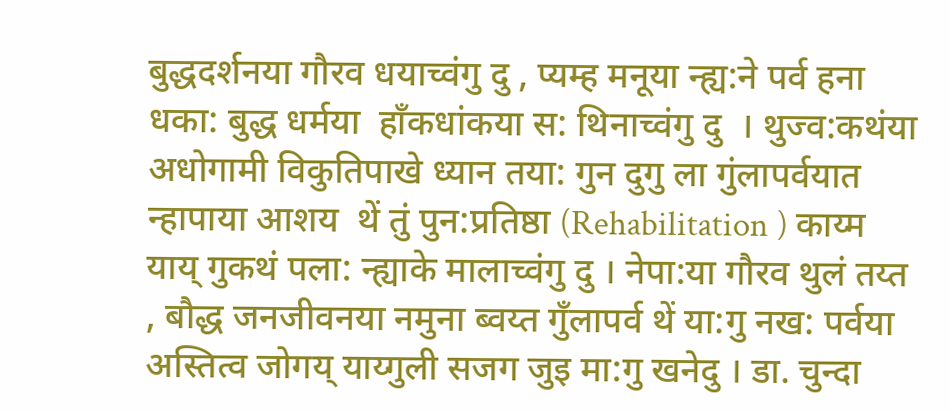बुद्धदर्शनया गौरव धयाच्वंगु दु , प्यम्ह मनूया न्ह्य:ने पर्व हना धका: बुद्ध धर्मया  हाँकधांकया स: थिनाच्वंगु दु  । थुज्व:कथंया अधोगामी विकुतिपाखे ध्यान तया: गुन दुगु ला गुंलापर्वयात न्हापाया आशय  थें तुं पुन:प्रतिष्ठा (Rehabilitation ) काय्म याय् गुकथं पला: न्ह्याके मालाच्वंगु दु । नेपा:या गौरव थुलं तय्त , बौद्ध जनजीवनया नमुना ब्वय्त गुँलापर्व थें या:गु नख: पर्वया अस्तित्व जोगय् याय्गुली सजग जुइ मा:गु खनेदु । डा. चुन्दा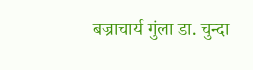बज्राचार्य गुंला डा. चुन्दा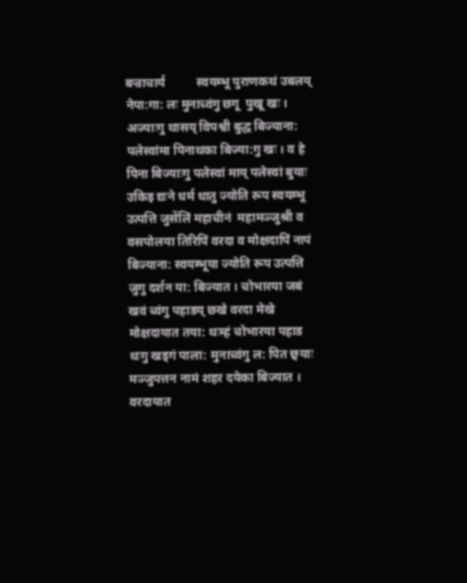बज्राचार्य          स्वयम्भू पुराणकथं उबलय्‌ नेपा:गा: लः मुनाच्वंगु छगू  पुखू खः । अज्याःगु थासय्‌ विपश्वी बुद्ध बिज्याना: पलेस्वांमा पिनाथका बिज्या:गु खः । व हे पिना बिज्याःगु पलेस्वां माय्‌ पलेस्वां बुयाः उकिइ द्यःने धर्म धातु ज्योति रूप स्वयम्भू उत्पत्ति जुसेंलिं महाचीनं  महामञ्जुश्री व वसपोलया तिरिपिं वरदा व मोक्षदापिं नापं बिज्याना: स्वयम्भूया ज्योति रूप उत्पत्ति जुगु दर्शन या: बिज्यात । चोभारया जबं खवं च्वंगु पहाडय्‌ छखे वरदा मेखे मोक्षदायात तया: थःम्हं चोभारया पहाड थःगु खड्गं पाला: मुनाच्वंगु ल: पित छ्वयाः मञ्जुपत्तन नामं शहर दयेका बिज्यात । वरदायात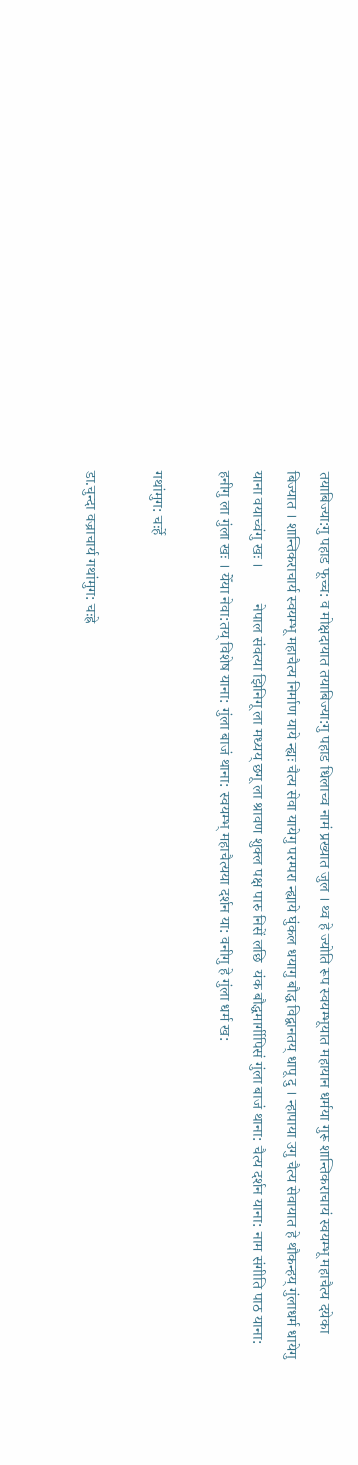तयाबिज्या:गु पहाड फूच्च: व मोक्षदायात तयाबिज्या:गु पहाड धिलाच्व नामं प्रख्यात जुल । थ्व हे ज्योति रूप स्वयम्भूयात महायान धर्मया गुरू शान्तिकराचायं स्वयम्भू महाचैत्य दयेका बिज्यात । शान्तिकराचार्य स्वयम्भू महाचैत्य निर्माण याये न्ह्यः चैत्य सेवा यायेगु परम्परा न्ह्याये घुंकल धयागु बौद्ध विद्वानतय्‌ धापू दु । न्हापाया उगु चैत्य सेवायात हे थौकन्हय्‌ गुंलाधर्म धायेगु याना वयाच्वंगु खः ।         नेपाल संवत्या झिनिगू ला मध्यय्‌ छगू ला श्रावण शुक्ल पक्ष पारु निसें लछि  यंक बौद्धमार्गीपिसं गुंला बाजं थाना: चैत्य दर्शन याना: नाम संगीति पाठ याना: हनीगु ला गुंला खः । येँया नेवा:तय्‌ विशेष याना: गुंला बाजं थाना: स्वयम्भ्‌ महाचैत्यया दर्शन या: वनीगु हे गुंला धर्म ख:

गथांमुग: चःर्हे

डा.चुन्दा वज्राचार्य गथांमुग: चःह्रे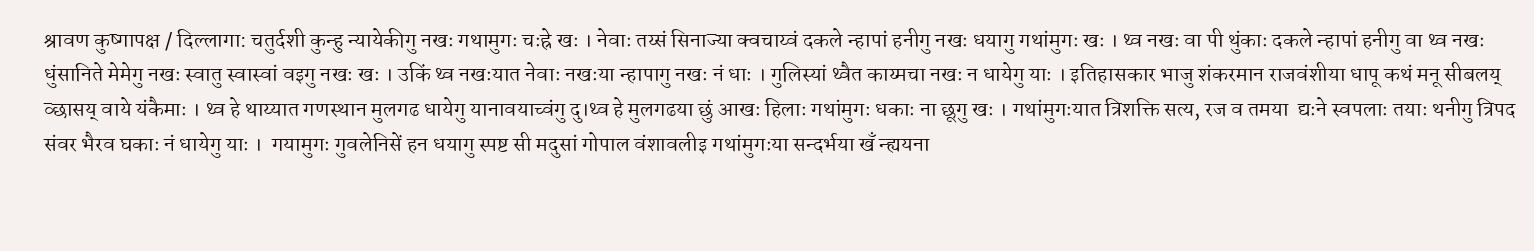श्रावण कुष्गापक्ष / दिल्लागा: चतुर्दशी कुन्हु न्यायेकीगु नखः गथामुगः चःह्रे खः । नेवाः तय्सं सिनाज्या क्वचाय्वं दकले न्हापां हनीगु नखः धयागु गथांमुगः खः । थ्व नखः वा पी थुंकाः दकले न्हापां हनीगु वा थ्व नखः धुंसानिते मेमेगु नखः स्वातु स्वास्वां वइगु नखः खः । उकिं थ्व नखःयात नेवाः नखःया न्हापागु नखः नं धाः । गुलिस्यां थ्वैत काय्मचा नखः न धायेगु याः । इतिहासकार भाजु शंकरमान राजवंशीया धापू कथं मनू सीबलय्‌ व्छासय्‌ वाये यंकैमाः । थ्व हे थाय्यात गणस्थान मुलगढ धायेगु यानावयाच्वंगु दु।थ्व हे मुलगढया छुं आखः हिलाः गथांमुगः धकाः ना छूगु खः । गथांमुगःयात त्रिशक्ति सत्य, रज व तमया  द्यःने स्वपलाः तयाः थनीगु त्रिपद संवर भैरव घकाः नं धायेगु याः ।  गयामुगः गुवलेनिसें हन धयागु स्पष्ट सी मदुसां गोपाल वंशावलीइ गथांमुगःया सन्दर्भया खँ न्ह्ययना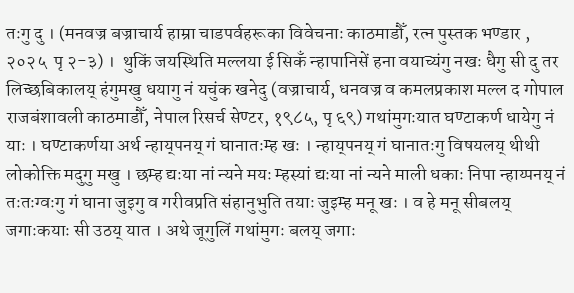तःगु दु । (मनवज्र बज्राचार्य हाम्रा चाडपर्वहरूका विवेचनाः काठमाडौँ, रत्न पुस्तक भण्डार , २०२५  पृ २-३) ।  थुकिं जयस्थिति मल्लया ई सिकँ न्हापानिसें हना वयाच्यंगु नखः धैगु सी दु तर लिच्छबिकालय्‌ हंगुमखु धयागु नं यचुंक खनेदु (वज्राचार्य, धनवज्र व कमलप्रकाश मल्ल द गोपाल राजबंशावली काठमाडौँ, नेपाल रिसर्च सेण्टर, १९८५, पृ ६९) गथांमुगःयात घण्टाकर्ण धायेगु नं याः । घण्टाकर्णया अर्थ न्हाय्‌पनय्‌ गं घानातःम्ह खः । न्हाय्‌पनय्‌ गं घानातःगु विषयलय्‌ थीथी लोकोक्ति मदुगु मखु । छम्ह द्यःया नां न्यने मयः म्हस्यां द्यःया नां न्यने माली धकाः निपा न्हाय्पनय्‌ नं तःतःग्वःगु गं घाना जुइगु व गरीवप्रति संहानुभुति तयाः जुइम्ह मनू खः । व हे मनू सीबलय्‌ जगाःकयाः सी उठय्‌ यात । अथे जूगुलिं गथांमुगः बलय्‌ जगाः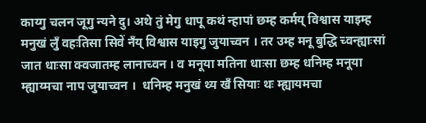काय्गु चलन जूगु न्यने दु। अथे तुं मेगु धापू कथं न्हापां छम्ह कर्मय्‌ विश्वास याइम्ह मनुखं लुँ वहःतिसा सिवें नँय् विश्वास याइगु जुयाच्वन । तर उम्ह मनू बुद्धि च्वन्ह्याःसां जात धाःसा क्वजातम्ह लानाच्वन । व मनूया मतिना धाःसा छम्ह धनिम्ह मनूया म्ह्याय्मचा नाप जुयाच्वन ।  धनिम्ह मनुखं थ्य खँ सियाः थः म्ह्यायमचा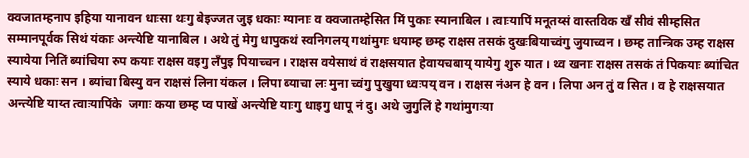क्वजातम्हनाप इहिया यानावन धाःसा थःगु बेइज्जत जुइ धकाः ग्यानाः व क्वजातम्हेसित मिं पुकाः स्यानाबिल । त्वाःयापिं मनूतय्सं वास्तविक खँ सीवं सीम्हसित सम्मानपूर्वक सिथं यंकाः अन्त्येष्टि यानाबिल । अथे तुं मेगु धापुकथं स्वनिगलय्‌ गथांमुगः धयाम्ह छम्ह राक्षस तसकं दुखःबियाच्वंगु जुयाच्वन । छम्ह तान्त्रिक उम्ह राक्षस स्यायेया नितिं ब्यांचिया रुप कयाः राक्षस वइगु लँपुइ पियाच्चन । राक्षस वयेसाथं वं राक्षसयात हेवायचबाय्‌ यायेगु शुरु यात । थ्व खनाः राक्षस तसकं तं पिकयाः ब्यांचित स्याये धकाः सन । ब्यांचा बिस्यु वन राक्षसं लिना यंकल । लिपा ब्याचा लः मुना च्वंगु पुखुया ध्वःपय् वन । राक्षस नंअन हे वन । लिपा अन तुं व सित । व हे राक्षसयात अन्त्येष्टि याय्त त्वाःयापिंके  जगाः कया छम्ह प्व पाखें अन्त्येष्टि याःगु धाइगु धापू नं दु। अथे जुगुलिं हे गथांमुगःया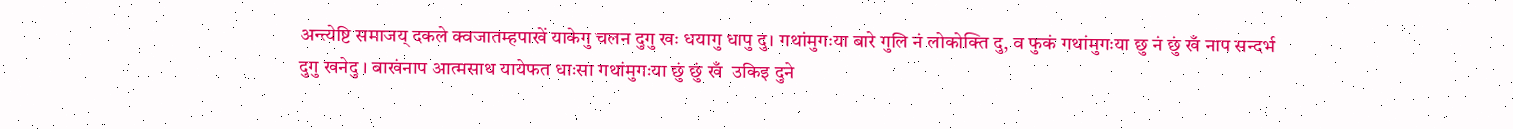अन्त्येष्टि समाजय्‌ दकले क्वजातम्हपाखें याकेगु चलन दुगु खः धयागु धापु दु। गथांमुगःया बारे गुलि नं लोकोक्ति दु, व फुकं गथांमुगःया छु नं छुं खँ नाप सन्दर्भ दुगु खनेदु । बाखंनाप आत्मसाथ यायेफत धाःसा गथांमुगःया छुं छुं खँ  उकिइ दुने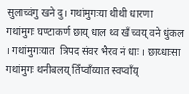सुलाच्वंगु खने दु। गथांमुगःया थीथी धारणा           गथांमुगः घण्टाकर्ण छाय्‌ धाल थ्व खँ च्वय् वने धुंकल । गथांमुगःयात  त्रिपद संवर भैरव नं धाः । छाय्धाःसा गथांमुगः थनीबलय्‌ तिँप्वाँय्यात स्वप्वाँय्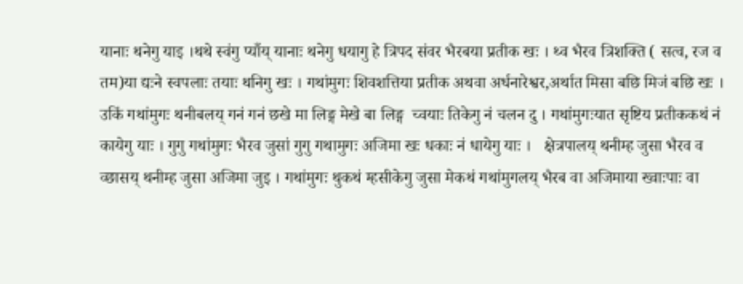यानाः थनेगु याइ ।थथे स्वंगु प्याँय्‌ यानाः थनेगु धयागु हे त्रिपद संवर भैरबया प्रतीक खः । थ्व भैरव त्रिशक्ति ( सत्व, रज व तम)या द्यःने स्वपलाः तयाः थनिगु खः । गथांमुगः शिवशत्तिया प्रतीक अथवा अर्धनारेश्वर,अर्थात मिसा बछि मिजं बछि खः । उकिं गथांमुगः थनीबलय्‌ गनं गनं छखे मा लिङ्ग मेखे बा लिङ्ग  च्वयाः तिकेगु नं चलन दु । गथांमुगःयात सृष्टिय प्रतीककथं नं कायेगु याः । गुगु गथांमुगः भैरव जुसां गुगु गथामुगः अजिमा खः धकाः नं धायेगु याः ।   क्षेत्रपालय्‌ थनीम्ह जुसा भैरव व व्छासय् थनीम्ह जुसा अजिमा जुइ । गथांमुगः थुकथं म्हसीकेगु जुसा मेकथं गथांमुगलय्‌ भैरब वा अजिमाया ख्वाःपाः वा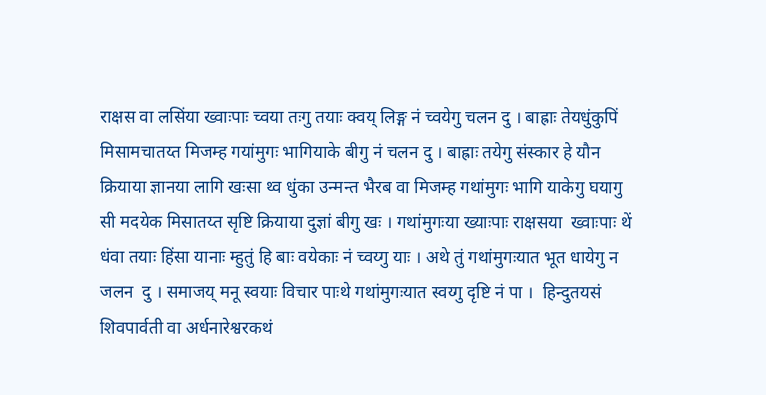राक्षस वा लसिंया ख्वाःपाः च्वया तःगु तयाः क्वय्‌ लिङ्ग नं च्वयेगु चलन दु । बाह्राः तेयधुंकुपिं मिसामचातय्त मिजम्ह गयांमुगः भागियाके बीगु नं चलन दु । बाह्राः तयेगु संस्कार हे यौन क्रियाया ज्ञानया लागि खःसा थ्व धुंका उन्मन्त भैरब वा मिजम्ह गथांमुगः भागि याकेगु घयागु सी मदयेक मिसातय्त सृष्टि क्रियाया दुज्ञां बीगु खः । गथांमुगःया ख्याःपाः राक्षसया  ख्वाःपाः थें धंवा तयाः हिंसा यानाः म्हुतुं हि बाः वयेकाः नं च्वय्गु याः । अथे तुं गथांमुगःयात भूत धायेगु न जलन  दु । समाजय्‌ मनू स्वयाः विचार पाःथे गथांमुगःयात स्वय्गु दृष्टि नं पा ।  हिन्दुतयसं शिवपार्वती वा अर्धनारेश्वरकथं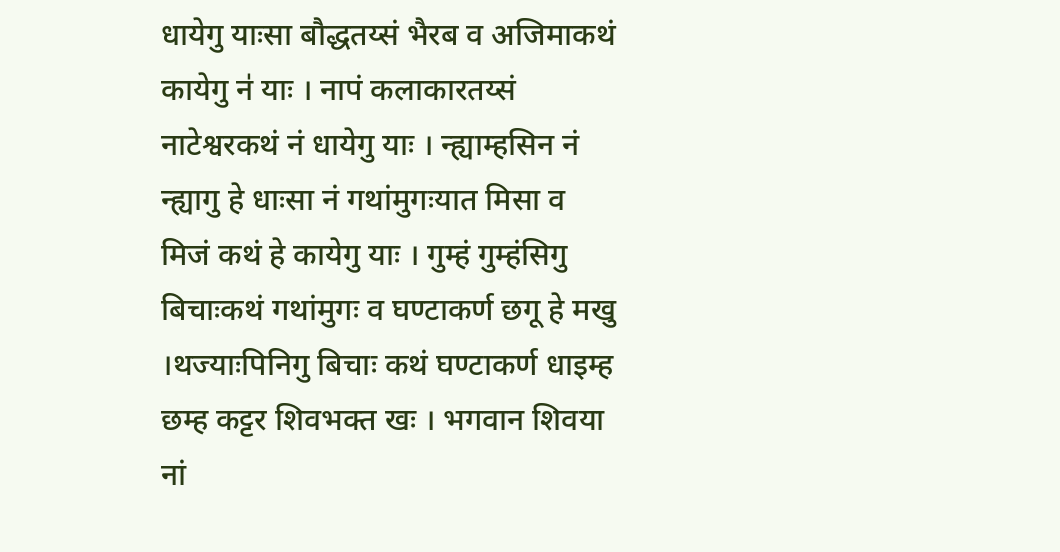धायेगु याःसा बौद्धतय्सं भैरब व अजिमाकथं कायेगु न॑ याः । नापं कलाकारतय्सं नाटेश्वरकथं नं धायेगु याः । न्ह्याम्हसिन नं न्ह्यागु हे धाःसा नं गथांमुगःयात मिसा व मिजं कथं हे कायेगु याः । गुम्हं गुम्हंसिगु बिचाःकथं गथांमुगः व घण्टाकर्ण छगू हे मखु ।थज्याःपिनिगु बिचाः कथं घण्टाकर्ण धाइम्ह छम्ह कट्टर शिवभक्त खः । भगवान शिवया नां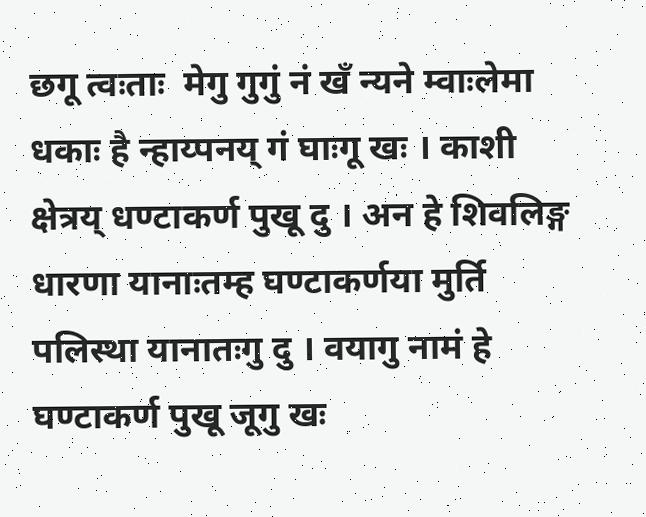छगू त्वःताः  मेगु गुगुं नं खँ न्यने म्वाःलेमा धकाः है न्हाय्पनय्‌ गं घाःगू खः । काशी क्षेत्रय् धण्टाकर्ण पुखू दु । अन हे शिवलिङ्ग धारणा यानाःतम्ह घण्टाकर्णया मुर्ति पलिस्था यानातःगु दु । वयागु नामं हे घण्टाकर्ण पुखू जूगु खः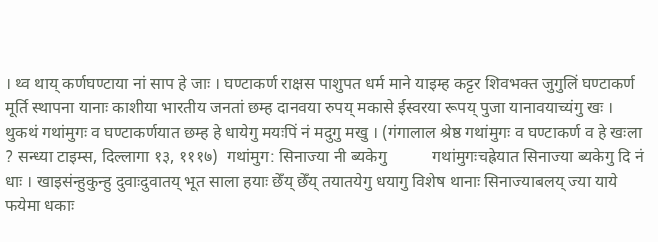। थ्व थाय् कर्णघण्टाया नां साप हे जाः । घण्टाकर्ण राक्षस पाशुपत धर्म माने याइम्ह कट्टर शिवभक्त जुगुलिं घण्टाकर्ण मूर्ति स्थापना यानाः काशीया भारतीय जनतां छम्ह दानवया रुपय्‌ मकासे ईस्वरया रूपय्‌ पुजा यानावयाच्यंगु खः । थुकथं गथांमुगः व घण्टाकर्णयात छम्ह हे धायेगु मयःपिं नं मदुगु मखु । (गंगालाल श्रेष्ठ गथांमुगः व घण्टाकर्ण व हे खःला ? सन्ध्या टाइम्स, दिल्लागा १३, १११७)  गथांमुग: सिनाज्या नी ब्यकेगु           गथांमुगःचह्रेयात सिनाज्या ब्यकेगु दि नं धाः । खाइसंन्हुकुन्हु दुवाःदुवातय् भूत साला हयाः छेँय्‌ छेँय्‌ तयातयेगु धयागु विशेष थानाः सिनाज्याबलय्‌ ज्या याये फयेमा धकाः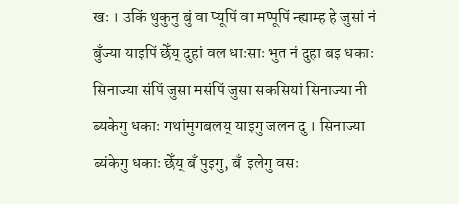खः । उकिं थुकुनु बुं वा प्यूपिं वा मप्पूपिं न्ह्याम्ह हे जुसां नं बुँज्या याइपिं छेँय्‌ दुहां वल धाःसाः भुत नं दुहा बइ धकाः सिनाज्या संपिं जुसा मसंपिं जुसा सकसियां सिनाज्या नी ब्यकेगु धकाः गथांमुगबलय्‌ याइगु जलन दु । सिनाज्या ब्यंकेगु धकाः छेँय्‌ बँ पुइगु, बँ  इलेगु वसः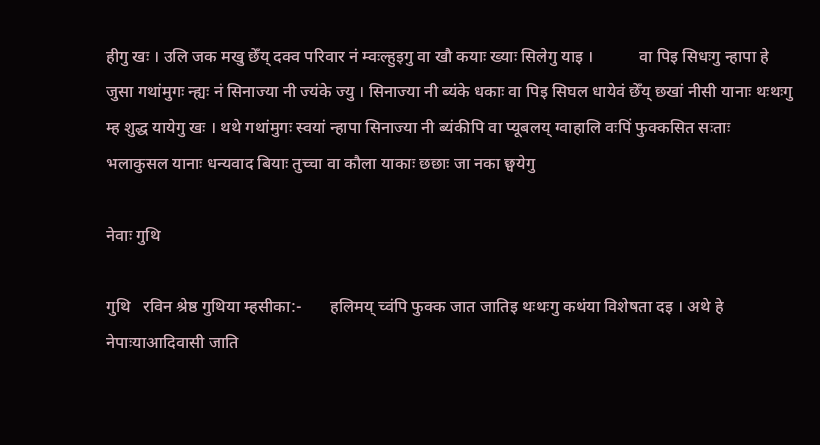हीगु खः । उलि जक मखु छेँय् दक्व परिवार नं म्वःल्हुइगु वा खौ कयाः ख्याः सिलेगु याइ ।           वा पिइ सिधःगु न्हापा हे जुसा गथांमुगः न्ह्यः नं सिनाज्या नी ज्यंके ज्यु । सिनाज्या नी ब्यंके धकाः वा पिइ सिघल धायेवं छेँय्‌ छखां नीसी यानाः थःथःगु म्ह शुद्ध यायेगु खः । थथे गथांमुगः स्वयां न्हापा सिनाज्या नी ब्यंकीपि वा प्यूबलय्‌ ग्वाहालि वःपिं फुक्कसित सःताः भलाकुसल यानाः धन्यवाद बियाः तुच्चा वा कौला याकाः छछाः जा नका छ्वयेगु

नेवाः गुथि

गुथि   रविन श्रेष्ठ गुथिया म्हसीका:-       हलिमय् च्वंपि फुक्क जात जातिइ थःथःगु कथंया विशेषता दइ । अथे हे नेपाःयाआदिवासी जाति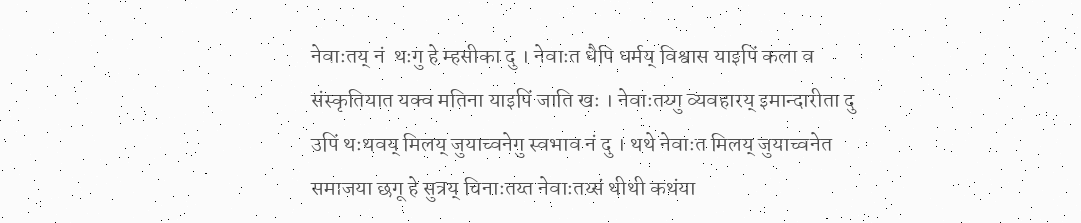नेवाःतय् नं  थःगु हे म्हसीका दु । नेवाःत धैपि धर्मय् विश्वास याइपिं कला व संस्कृतियात यक्व मतिना याइपिं जाति खः । नेवाःतय्गु व्यवहारय् इमान्दारीता दु उपिं थःथवय् मिलय् जुयाच्वनेगु स्वभाव नं दु । थथे नेवाःत मिलय् जुयाच्वनेत  समाजया छगू हे सुत्रय् चिनाःतय्त नेवाःतय्सं थीथी कथंया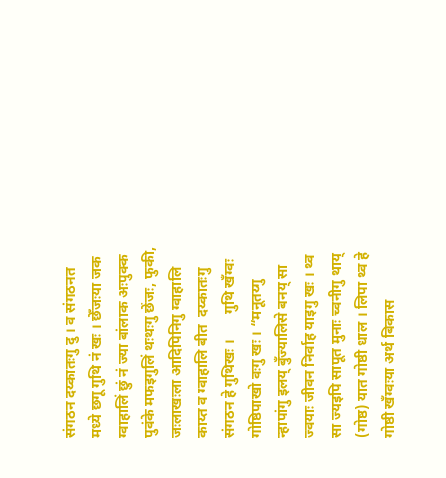संगठन दय्कातःगु दु । व संगठनत मध्ये छगू गुथि नं खः । छेँजःया जक ग्वाहालिं छुं नं ज्या बांलाक अःपुक्क पुवंके मफइगुलिं थःथःगु छेंजः, फुकी, जःलाखःला आदिपिनिगु ग्वाहालि काय्त व ग्वाहालि बीत  दय्कातःगु संगठन हे गुथिखः ।       गुथि खँग्वः गोष्ठिपाखो वःगु खः । “मनूतय्गु न्हापांगु इलय् बुँज्यालिसे बनय् सा ज्वयाः जीवन निर्वाह याइगु खः । थ्व सा ज्यइपि सापूत मुनाः च्वनीगु थाय् (गोष्ठ) यात गोष्ठी धाल । लिपा थ्व हे गोष्ठी खँग्वःया अर्थ बिकास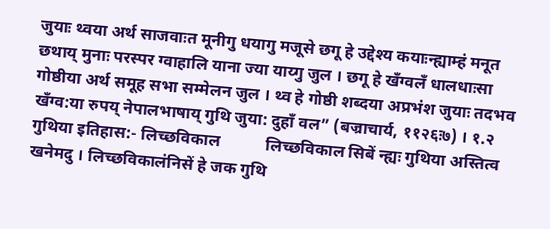जुयाः थ्वया अर्थ साजवाःत मूनीगु धयागु मजूसे छगू हे उद्देश्य कयाःन्ह्याम्हं मनूत छथाय् मुनाः परस्पर ग्वाहालि याना ज्या याय्गु जुल । छगू हे खँग्वलँ धालधाःसा गोष्ठीया अर्थ समूह सभा सम्मेलन जुल । थ्व हे गोष्ठी शब्दया अप्रभंश जुयाः तदभव खँग्व:या रुपय् नेपालभाषाय् गुथि जुया: दुहाँ वल” (बज्राचार्य, ११२६ः७) । १.२ गुथिया इतिहास:- लिच्छविकाल           लिच्छविकाल सिबें न्ह्यः गुथिया अस्तित्व खनेमदु । लिच्छविकालंनिसें हे जक गुथि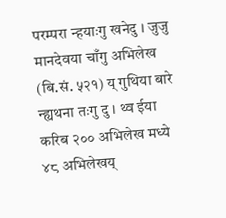परम्परा न्हयाःगु खनेदु । जुजु मानदेवया चाँगु अभिलेख  (बि.सं. ५२१) य् गुथिया बारे न्ह्यथना तःगु दु । थ्व ईया करिब २०० अभिलेख मध्ये ४८ अभिलेखय्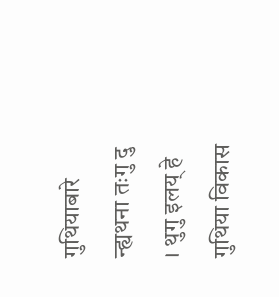गुथियाबारे न्ह्यथना तःगु दु । थुगु इलय् हे गुथिया विकास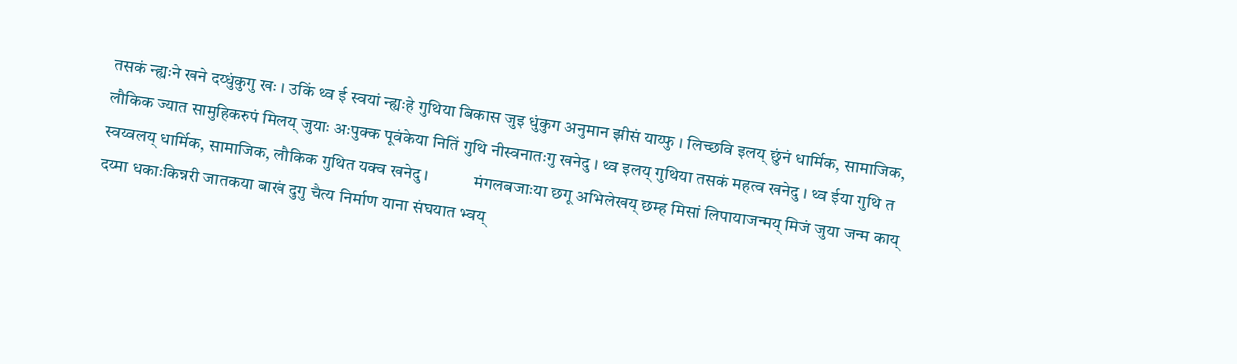तसकं न्ह्यःने खने दय्धुंकुगु खः । उकिं थ्व ई स्वयां न्ह्यःहे गुथिया बिकास जुइ धुंकुग अनुमान झीसं याय्फु । लिच्छवि इलय् छुंनं धार्मिक, सामाजिक, लौकिक ज्यात सामुहिकरुपं मिलय् जुयाः अःपुक्क पूवंकेया नितिं गुथि नीस्वनातःगु खनेदु । थ्व इलय् गुथिया तसकं महत्व खनेदु । थ्व ईया गुथि त स्वय्वलय् धार्मिक, सामाजिक, लौकिक गुथित यक्व खनेदु ।           मंगलबजाःया छगू अभिलेखय् छम्ह मिसां लिपायाजन्मय् मिजं जुया जन्म काय् दय्मा धकाःकिन्नरी जातकया बाखं दुगु चैत्य निर्माण याना संघयात भ्वय्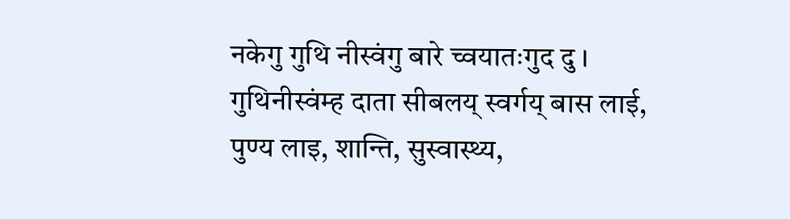नकेगु गुथि नीस्वंगु बारे च्वयातःगुद दु ।       गुथिनीस्वंम्ह दाता सीबलय् स्वर्गय् बास लाई, पुण्य लाइ, शान्ति, सुस्वास्थ्य,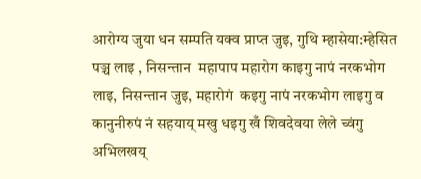आरोग्य जुया धन सम्पति यक्व प्राप्त जुइ, गुथि म्हासेया:म्हेसित पञ्च लाइ , निसन्तान  महापाप महारोग काइगु नापं नरकभोग लाइ, निसन्तान जुइ, महारोगं  कइगु नापं नरकभोग लाइगु व कानुनीरुपं नं सहयाय् मखु धइगु खँ शिवदेवया लेले च्वंगु अभिलखय्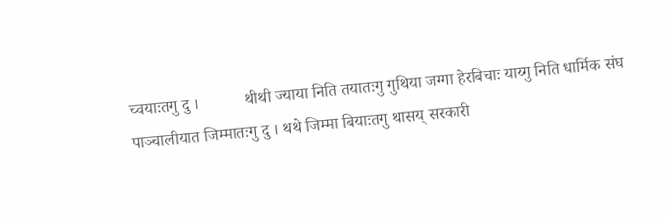च्वयाःतगु दु ।           थीथी ज्याया निति तयातःगु गुथिया जग्गा हेरबिचाः याय्गु निति धार्मिक संघ पाञ्चालीयात जिम्मातःगु दु । थथे जिम्मा बियाःतगु थासय् सरकारी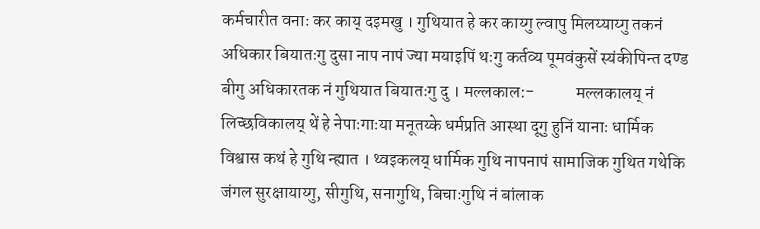कर्मचारीत वनाः कर काय् दइमखु । गुथियात हे कर काय्गु ल्वापु मिलय्याय्गु तकनं अधिकार बियातःगु दुसा नाप नापं ज्या मयाइपिं थःगु कर्तव्य पूमवंकुसें स्यंकीपिन्त दण्ड बीगु अधिकारतक नं गुथियात बियातःगु दु । मल्लकाल:-            मल्लकालय् नं लिच्छविकालय् थें हे नेपाःगाःया मनूतय्के धर्मप्रति आस्था दूगु हुनिं यानाः धार्मिक विश्वास कथं हे गुथि न्ह्यात । थ्वइकलय् धार्मिक गुथि नापनापं सामाजिक गुथित गथेकि जंगल सुरक्षायाय्गु, सीगुथि, सनागुथि, बिचाःगुथि नं बांलाक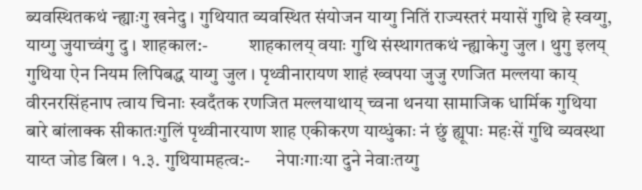ब्यवस्थितकथं न्ह्याःगु खनेदु । गुथियात व्यवस्थित संयोजन याय्गु नितिं राज्यस्तरं मयासें गुथि हे स्वय्गु, याय्गु जुयाच्वंगु दु । शाहकाल:-           शाहकालय् वयाः गुथि संस्थागतकथं न्ह्याकेगु जुल । थुगु इलय् गुथिया ऐन नियम लिपिबद्ध याय्गु जुल । पृथ्वीनारायण शाहं ख्वपया जुजु रणजित मल्लया काय् वीरनरसिंहनाप त्वाय चिनाः स्वदँतक रणजित मल्लयाथाय् च्वना थनया सामाजिक धार्मिक गुथिया बारे बांलाक्क सीकातःगुलिं पृथ्वीनारयाण शाह एकीकरण याय्धुंकाः नं छुं ह्यूपाः महःसें गुथि व्यवस्था याय्त जोड बिल । १.३. गुथियामहत्व:-       नेपाःगाःया दुने नेवाःतय्गु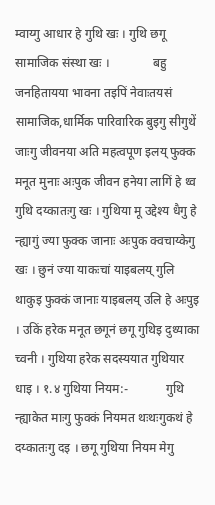म्वाय्गु आधार हे गुथि खः । गुथि छगू सामाजिक संस्था खः ।              बहु जनहितायया भावना तइपिं नेवाःतयसं सामाजिक,धार्मिक पारिवारिक बुइगु सीगुथें जाःगु जीवनया अति महत्वपूण इलय् फुक्क मनूत मुनाः अःपुक जीवन हनेया लागिं हे थ्व गुथि दय्कातःगु खः । गुथिया मू उद्देश्य धैगु हे न्ह्यागुं ज्या फुक्क जानाः अःपुक क्वचाय्केगु खः । छुनं ज्या याकःचां याइबलय् गुलि थाकुइ फुक्कं जानाः याइबलय् उलि हे अःपुइ । उकिं हरेक मनूत छगूनं छगू गुथिइ दुथ्याका च्वनी । गुथिया हरेक सदस्ययात गुथियार धाइ । १.४ गुथिया नियम:-            गुथि न्ह्याकेत माःगु फुक्कं नियमत थःथःगुकथं हे दय्कातःगु दइ । छगू गुथिया नियम मेगु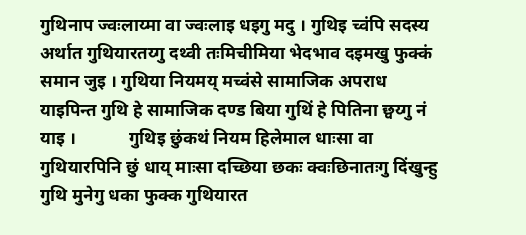गुथिनाप ज्वःलाय्मा वा ज्वःलाइ धइगु मदु । गुथिइ च्वंपि सदस्य अर्थात गुथियारतय्गु दथ्वी तःमिचीमिया भेदभाव दइमखु फुक्कं समान जुइ । गुथिया नियमय् मच्वंसे सामाजिक अपराध याइपिन्त गुथि हे सामाजिक दण्ड बिया गुथिं हे पितिना छ्वय्गु नं याइ ।            गुथिइ छुंकथं नियम हिलेमाल धाःसा वा गुथियारपिनि छुं धाय् माःसा दच्छिया छकः क्वःछिनातःगु दिंखुन्हु गुथि मुनेगु धका फुक्क गुथियारत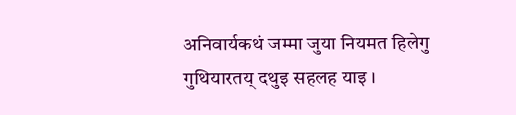अनिवार्यकथं जम्मा जुया नियमत हिलेगु गुथियारतय् दथुइ सहलह याइ ।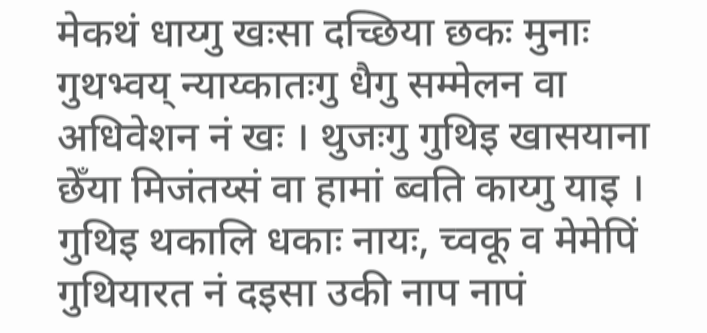मेकथं धाय्गु खःसा दच्छिया छकः मुनाः गुथभ्वय् न्याय्कातःगु धैगु सम्मेलन वा अधिवेशन नं खः । थुजःगु गुथिइ खासयाना छेँया मिजंतय्सं वा हामां ब्वति काय्गु याइ ।       गुथिइ थकालि धकाः नायः, च्वकू व मेमेपिं गुथियारत नं दइसा उकी नाप नापं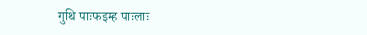गुथि पाःफइम्ह पाःलाः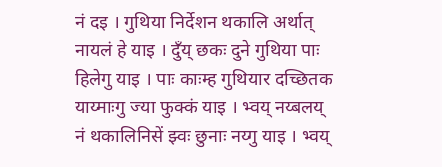नं दइ । गुथिया निर्देशन थकालि अर्थात् नायलं हे याइ । दुँय् छकः दुने गुथिया पाः हिलेगु याइ । पाः काःम्ह गुथियार दच्छितक याय्माःगु ज्या फुक्कं याइ । भ्वय् नय्बलय् नं थकालिनिसें झ्वः छुनाः नय्गु याइ । भ्वय्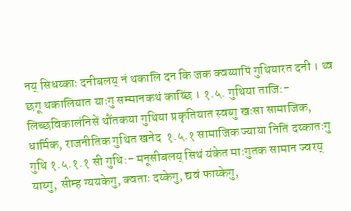नय् सिधय्काः दनीबलय् नं थकालि दन कि जक क्वय्यापिं गुथियारत दनी । थ्व छगू थकालियात याःगु सम्मानकथं काय्छिं । १.५. गुथिया ताजि:-  लिच्छविकालंनिसें थौंतकया गुथिया प्रकृतियात स्वय्गु खःसा सामाजिक, धार्मिक, राजनीतिक गुथित खनेद  १.५.१ सामाजिक ज्याया नितिं दय्कातःगु गुथि १.५.१.१ सी गुथि:- मनूसीबलय् सिथं यंकेत माःगुतक सामान ज्वरय् याय्गु, सीम्ह ग्ययकेगु, क्वताः दय्केगु, द्यवं फाय्केगु,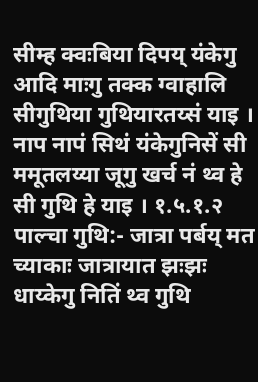सीम्ह क्वःबिया दिपय् यंकेगु आदि माःगु तक्क ग्वाहालि सीगुथिया गुथियारतय्सं याइ । नाप नापं सिथं यंकेगुनिसें सी ममूतलय्या जूगु खर्च नं थ्व हे सी गुथि हे याइ । १.५.१.२ पाल्चा गुथि:- जात्रा पर्बय् मत च्याकाः जात्रायात झःझः धाय्केगु नितिं थ्व गुथि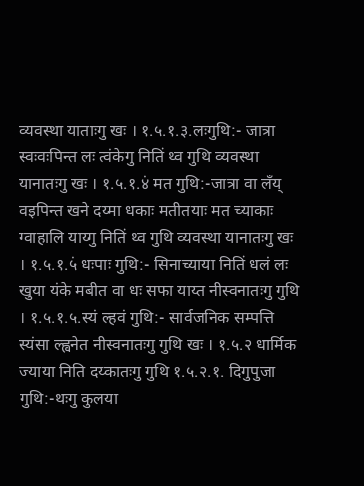व्यवस्था याताःगु खः । १.५.१.३.लःगुथि:- जात्रा स्वःवःपिन्त लः त्वंकेगु नितिं थ्व गुथि व्यवस्था यानातःगु खः । १.५.१.४ं मत गुथि:-जात्रा वा लँय् वइपिन्त खने दय्मा धकाः मतीतयाः मत च्याकाः ग्वाहालि याय्गु नितिं थ्व गुथि व्यवस्था यानातःगु खः । १.५.१.५ं धःपाः गुथि:- सिनाच्याया नितिं धलं लः खुया यंके मबीत वा धः सफा याय्त नीस्वनातःगु गुथि । १.५.१.५.स्यं ल्हवं गुथि:- सार्वजनिक सम्पत्ति स्यंसा ल्ह्वनेत नीस्वनातःगु गुथि खः । १.५.२ धार्मिक ज्याया निति दय्कातःगु गुथि १.५.२.१. दिगुपुजा गुथि:-थःगु कुलया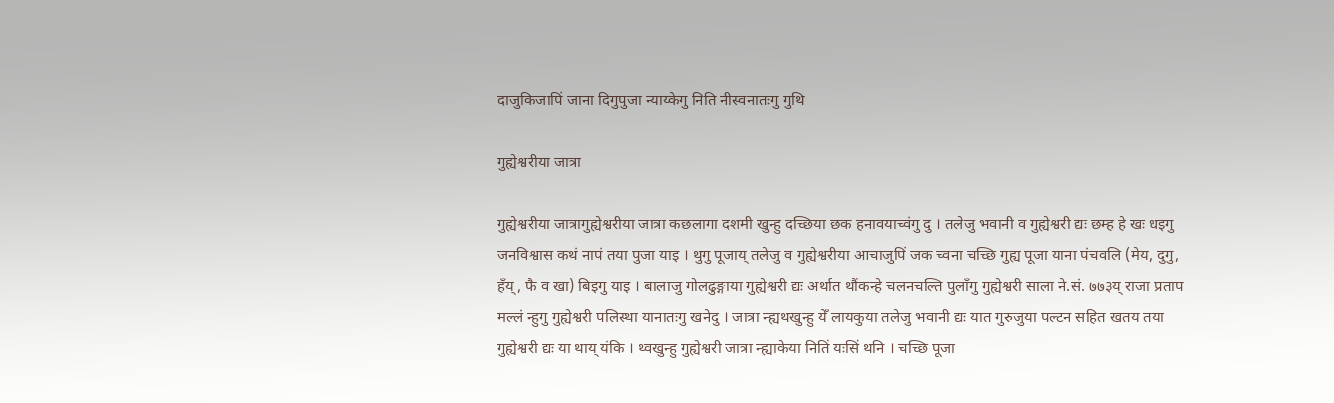दाजुकिजापिं जाना दिगुपुजा न्याय्केगु निति नीस्वनातःगु गुथि

गुह्येश्वरीया जात्रा

गुह्येश्वरीया जात्रागुह्येश्वरीया जात्रा कछलागा दशमी खुन्हु दच्छिया छक हनावयाच्वंगु दु । तलेजु भवानी व गुह्येश्वरी द्यः छम्ह हे खः धइगु जनविश्वास कथं नापं तया पुजा याइ । थुगु पूजाय् तलेजु व गुह्येश्वरीया आचाजुपिं जक च्वना चच्छि गुह्य पूजा याना पंचवलि (मेय, दुगु, हँय्, फै व खा) बिइगु याइ । बालाजु गोलढुङ्गाया गुह्येश्वरी द्यः अर्थात थौंकन्हे चलनचल्ति पुलाँगु गुह्येश्वरी साला ने.सं. ७७३य् राजा प्रताप मल्लं न्हुगु गुह्येश्वरी पलिस्था यानातःगु खनेदु । जात्रा न्ह्यथखुन्हु येँ लायकुया तलेजु भवानी द्यः यात गुरुजुया पल्टन सहित खतय तया गुह्येश्वरी द्यः या थाय् यंकि । थ्वखुन्हु गुह्येश्वरी जात्रा न्ह्याकेया नितिं यःसिं थनि । चच्छि पूजा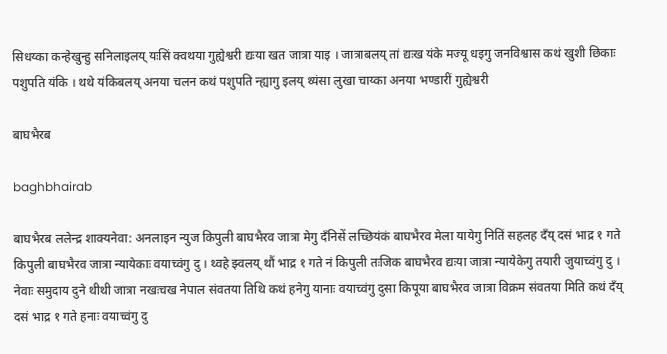सिधय्का कन्हेखुन्हु सनिलाइलय् यःसिं क्वथया गुह्येश्वरी द्यःया खत जात्रा याइ । जात्राबलय् तां द्यःख यंके मज्यू धइगु जनविश्वास कथं खुशी छिकाः पशुपति यंकि । थथे यंकिबलय् अनया चलन कथं पशुपति न्ह्यागु इलय् थ्यंसा लुखा चाय्का अनया भण्डारीं गुह्येश्वरी

बाघभैरब

baghbhairab

बाघभैरब ललेन्द्र शाक्यनेवा: अनलाइन न्युज किपुली बाघभैरव जात्रा मेगु दँनिसें लच्छियंकं बाघभैरव मेला यायेगु नितिं सहलह दँय् दसं भाद्र १ गते किपुली बाघभैरव जात्रा न्यायेकाः वयाच्वंगु दु । थ्वहे झ्वलय् थौं भाद्र १ गते नं किपुली तःजिक बाघभैरव द्यःया जात्रा न्यायेकेगु तयारी जुयाच्वंगु दु । नेवाः समुदाय दुने थीथी जात्रा नखःचख नेपाल संवतया तिथि कथं हनेगु यानाः वयाच्वंगु दुसा किपूया बाघभैरव जात्रा विक्रम संवतया मिति कथं दँय् दसं भाद्र १ गते हनाः वयाच्वंगु दु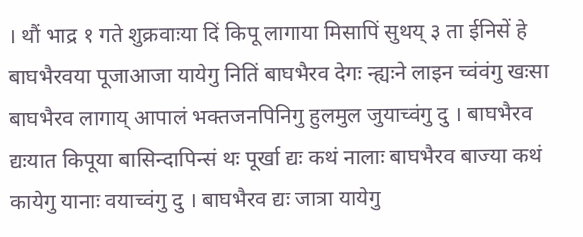। थौं भाद्र १ गते शुक्रवाःया दिं किपू लागाया मिसापिं सुथय् ३ ता ईनिसें हे बाघभैरवया पूजाआजा यायेगु नितिं बाघभैरव देगः न्ह्यःने लाइन च्वंवंगु खःसा बाघभैरव लागाय् आपालं भक्तजनपिनिगु हुलमुल जुयाच्वंगु दु । बाघभैरव द्यःयात किपूया बासिन्दापिन्सं थः पूर्खा द्यः कथं नालाः बाघभैरव बाज्या कथं कायेगु यानाः वयाच्वंगु दु । बाघभैरव द्यः जात्रा यायेगु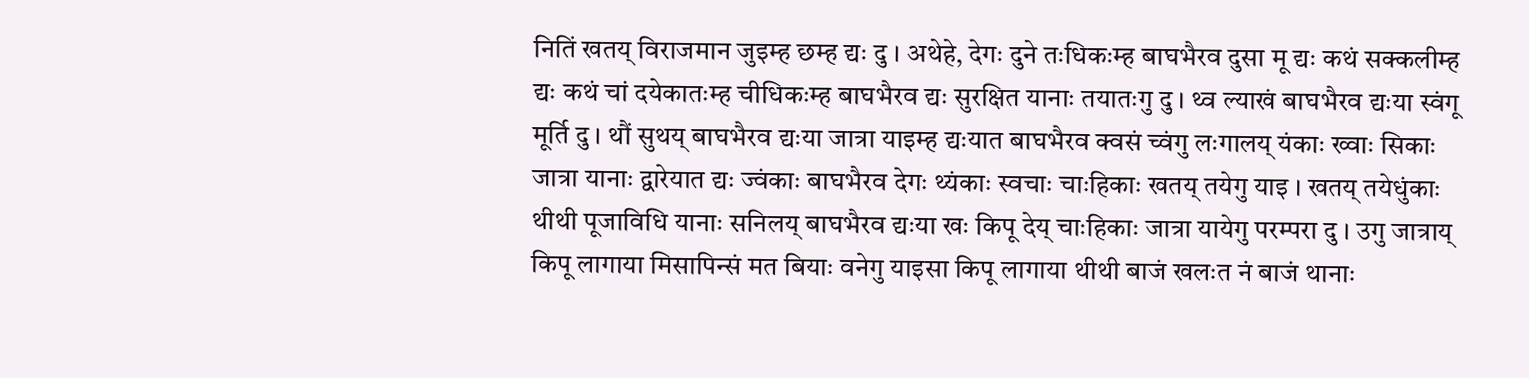नितिं खतय् विराजमान जुइम्ह छम्ह द्यः दु । अथेहे, देगः दुने तःधिकःम्ह बाघभैरव दुसा मू द्यः कथं सक्कलीम्ह द्यः कथं चां दयेकातःम्ह चीधिकःम्ह बाघभैरव द्यः सुरक्षित यानाः तयातःगु दु । थ्व ल्याखं बाघभैरव द्यःया स्वंगू मूर्ति दु । थौं सुथय् बाघभैरव द्यःया जात्रा याइम्ह द्यःयात बाघभैरव क्वसं च्वंगु लःगालय् यंकाः ख्वाः सिकाः जात्रा यानाः द्वारेयात द्यः ज्वंकाः बाघभैरव देगः थ्यंकाः स्वचाः चाःहिकाः खतय् तयेगु याइ । खतय् तयेधुंकाः थीथी पूजाविधि यानाः सनिलय् बाघभैरव द्यःया खः किपू देय् चाःहिकाः जात्रा यायेगु परम्परा दु । उगु जात्राय् किपू लागाया मिसापिन्सं मत बियाः वनेगु याइसा किपू लागाया थीथी बाजं खलःत नं बाजं थानाः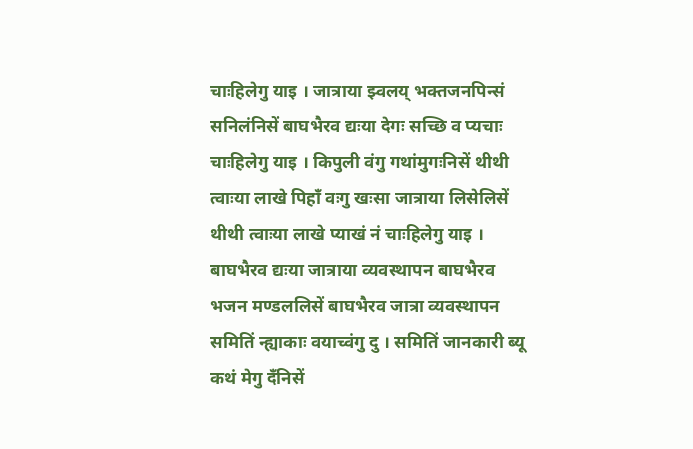चाःहिलेगु याइ । जात्राया झ्वलय् भक्तजनपिन्सं सनिलंनिसें बाघभैरव द्यःया देगः सच्छि व प्यचाः चाःहिलेगु याइ । किपुली वंगु गथांमुगःनिसें थीथी त्वाःया लाखे पिहाँ वःगु खःसा जात्राया लिसेलिसें थीथी त्वाःया लाखे प्याखं नं चाःहिलेगु याइ । बाघभैरव द्यःया जात्राया व्यवस्थापन बाघभैरव भजन मण्डललिसें बाघभैरव जात्रा व्यवस्थापन समितिं न्ह्याकाः वयाच्वंगु दु । समितिं जानकारी ब्यू कथं मेगु दँनिसें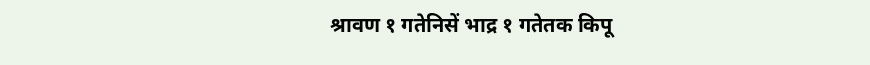श्रावण १ गतेनिसें भाद्र १ गतेतक किपू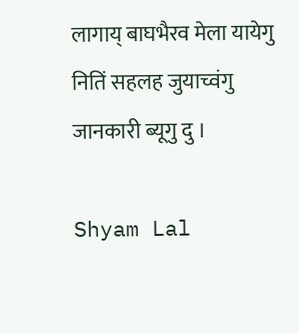लागाय् बाघभैरव मेला यायेगु नितिं सहलह जुयाच्वंगु जानकारी ब्यूगु दु ।

Shyam Lal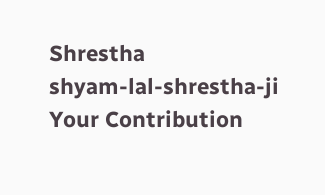Shrestha
shyam-lal-shrestha-ji
Your Contribution